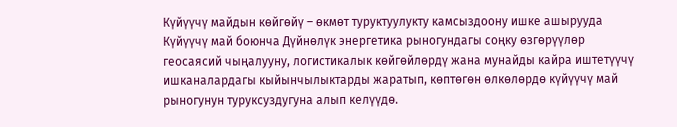Күйүүчү майдын көйгөйү – өкмөт туруктуулукту камсыздоону ишке ашырууда
Күйүүчү май боюнча Дүйнөлүк энергетика рыногундагы соңку өзгөрүүлөр геосаясий чыңалууну, логистикалык көйгөйлөрдү жана мунайды кайра иштетүүчү ишканалардагы кыйынчылыктарды жаратып, көптөгөн өлкөлөрдө күйүүчү май рыногунун туруксуздугуна алып келүүдө.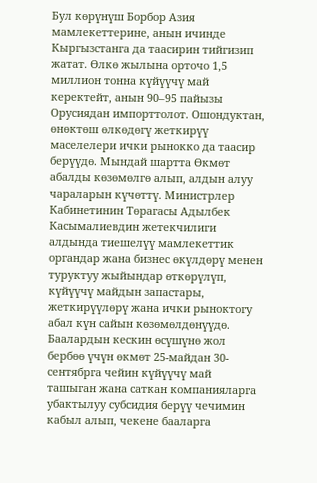Бул көрүнүш Борбор Азия мамлекеттерине, анын ичинде Кыргызстанга да таасирин тийгизип жатат. Өлкө жылына орточо 1,5 миллион тонна күйүүчү май керектейт, анын 90–95 пайызы Орусиядан импорттолот. Ошондуктан, өнөктөш өлкөдөгү жеткирүү маселелери ички рынокко да таасир берүүдө. Мындай шартта Өкмөт абалды көзөмөлгө алып, алдын алуу чараларын күчөттү. Министрлер Кабинетинин Төрагасы Адылбек Касымалиевдин жетекчилиги алдында тиешелүү мамлекеттик органдар жана бизнес өкүлдөрү менен туруктуу жыйындар өткөрүлүп, күйүүчү майдын запастары, жеткирүүлөрү жана ички рыноктогу абал күн сайын көзөмөлдөнүүдө.
Баалардын кескин өсүшүнө жол бербөө үчүн өкмөт 25-майдан 30-сентябрга чейин күйүүчү май ташыган жана саткан компанияларга убактылуу субсидия берүү чечимин кабыл алып, чекене бааларга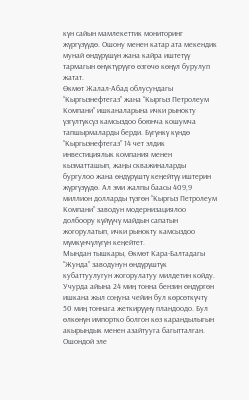күн сайын мамлекеттик мониторинг жүргүзүүдө. Ошону менен катар ата мекендик мунай өндүрүшүн жана кайра иштетүү тармагын өнүктүрүүгө өзгөчө көңүл бурулуп жатат.
Өкмөт Жалал-Абад облусундагы “Кыргызнефтегаз” жана “Кыргыз Петролеум Компани” ишканаларына ички рынокту үзгүлтүксүз камсыздоо боюнча кошумча тапшырмаларды берди. Бүгүнкү күндө “Кыргызнефтегаз” 14 чет элдик инвестициялык компания менен кызматташып, жаңы скважиналарды бургулоо жана өндүрүштү кеңейтүү иштерин жүргүзүүдө. Ал эми жалпы баасы 409,9 миллион долларды түзгөн “Кыргыз Петролеум Компани” заводун модернизациялоо долбоору күйүүчү майдын сапатын жогорулатып, ички рынокту камсыздоо мүмкүнчүлүгүн кеңейтет.
Мындан тышкары, Өкмөт Кара-Балтадагы “Жунда” заводунун өндүрүштүк кубаттуулугун жогорулатуу милдетин койду. Учурда айына 24 миң тонна бензин өндүргөн ишкана жыл соңуна чейин бул көрсөткүчтү 50 миң тоннага жеткирүүнү пландоодо. Бул өлкөнүн импортко болгон көз карандылыгын акырындык менен азайтууга багытталган. Ошондой эле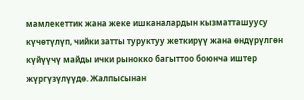мамлекеттик жана жеке ишканалардын кызматташуусу күчөтүлүп, чийки затты туруктуу жеткирүү жана өндүрүлгөн күйүүчү майды ички рынокко багыттоо боюнча иштер жүргүзүлүүдө. Жалпысынан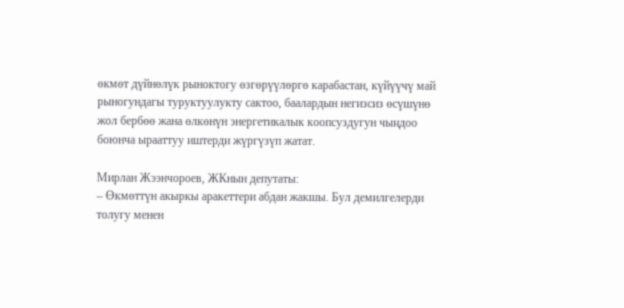өкмөт дүйнөлүк рыноктогу өзгөрүүлөргө карабастан, күйүүчү май рыногундагы туруктуулукту сактоо, баалардын негизсиз өсүшүнө жол бербөө жана өлкөнүн энергетикалык коопсуздугун чыңдоо боюнча ырааттуу иштерди жүргүзүп жатат.

Мирлан Жээнчороев, ЖКнын депутаты:
– Өкмөттүн акыркы аракеттери абдан жакшы. Бул демилгелерди толугу менен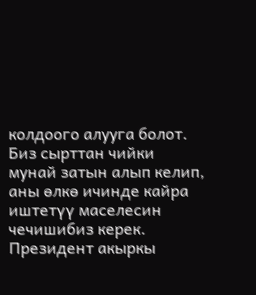колдоого алууга болот. Биз сырттан чийки мунай затын алып келип, аны өлкө ичинде кайра иштетүү маселесин чечишибиз керек. Президент акыркы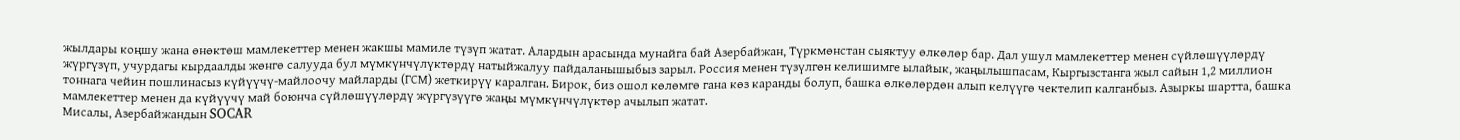жылдары коңшу жана өнөктөш мамлекеттер менен жакшы мамиле түзүп жатат. Алардын арасында мунайга бай Азербайжан, Түркмөнстан сыяктуу өлкөлөр бар. Дал ушул мамлекеттер менен сүйлөшүүлөрдү жүргүзүп, учурдагы кырдаалды жөнгө салууда бул мүмкүнчүлүктөрдү натыйжалуу пайдаланышыбыз зарыл. Россия менен түзүлгөн келишимге ылайык, жаңылышпасам, Кыргызстанга жыл сайын 1,2 миллион тоннага чейин пошлинасыз күйүүчү-майлоочу майларды (ГСМ) жеткирүү каралган. Бирок, биз ошол көлөмгө гана көз каранды болуп, башка өлкөлөрдөн алып келүүгө чектелип калганбыз. Азыркы шартта, башка мамлекеттер менен да күйүүчү май боюнча сүйлөшүүлөрдү жүргүзүүгө жаңы мүмкүнчүлүктөр ачылып жатат.
Мисалы, Азербайжандын SOCAR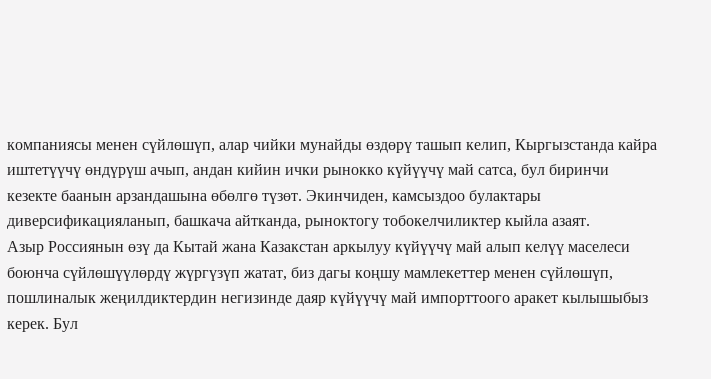компаниясы менен сүйлөшүп, алар чийки мунайды өздөрү ташып келип, Кыргызстанда кайра иштетүүчү өндүрүш ачып, андан кийин ички рынокко күйүүчү май сатса, бул биринчи кезекте баанын арзандашына өбөлгө түзөт. Экинчиден, камсыздоо булактары диверсификацияланып, башкача айтканда, рыноктогу тобокелчиликтер кыйла азаят.
Азыр Россиянын өзү да Кытай жана Казакстан аркылуу күйүүчү май алып келүү маселеси боюнча сүйлөшүүлөрдү жүргүзүп жатат, биз дагы коңшу мамлекеттер менен сүйлөшүп, пошлиналык жеңилдиктердин негизинде даяр күйүүчү май импорттоого аракет кылышыбыз керек. Бул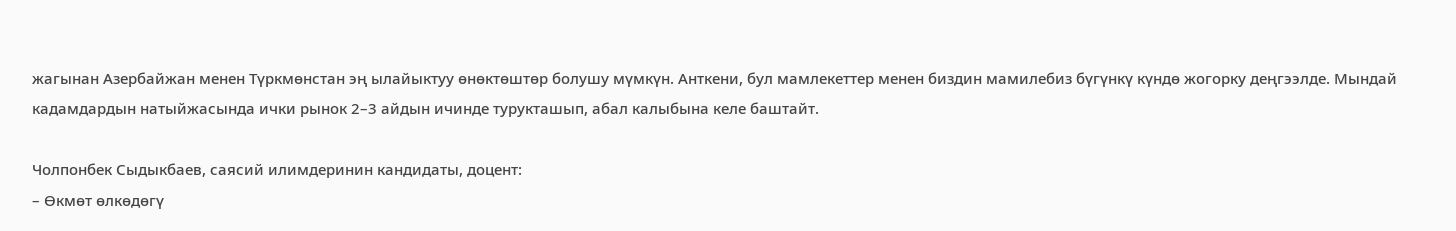жагынан Азербайжан менен Түркмөнстан эң ылайыктуу өнөктөштөр болушу мүмкүн. Анткени, бул мамлекеттер менен биздин мамилебиз бүгүнкү күндө жогорку деңгээлде. Мындай кадамдардын натыйжасында ички рынок 2–3 айдын ичинде турукташып, абал калыбына келе баштайт.

Чолпонбек Сыдыкбаев, саясий илимдеринин кандидаты, доцент:
– Өкмөт өлкөдөгү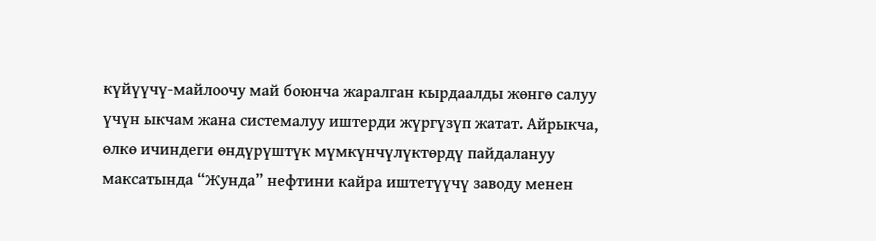күйүүчү-майлоочу май боюнча жаралган кырдаалды жөнгө салуу үчүн ыкчам жана системалуу иштерди жүргүзүп жатат. Айрыкча, өлкө ичиндеги өндүрүштүк мүмкүнчүлүктөрдү пайдалануу максатында “Жунда” нефтини кайра иштетүүчү заводу менен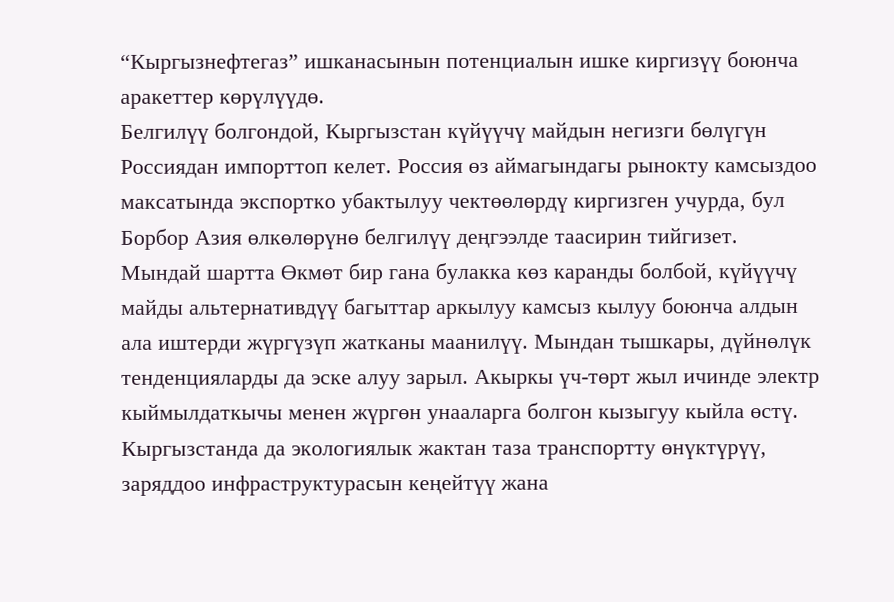“Кыргызнефтегаз” ишканасынын потенциалын ишке киргизүү боюнча аракеттер көрүлүүдө.
Белгилүү болгондой, Кыргызстан күйүүчү майдын негизги бөлүгүн Россиядан импорттоп келет. Россия өз аймагындагы рынокту камсыздоо максатында экспортко убактылуу чектөөлөрдү киргизген учурда, бул Борбор Азия өлкөлөрүнө белгилүү деңгээлде таасирин тийгизет. Мындай шартта Өкмөт бир гана булакка көз каранды болбой, күйүүчү майды альтернативдүү багыттар аркылуу камсыз кылуу боюнча алдын ала иштерди жүргүзүп жатканы маанилүү. Мындан тышкары, дүйнөлүк тенденцияларды да эске алуу зарыл. Акыркы үч-төрт жыл ичинде электр кыймылдаткычы менен жүргөн унааларга болгон кызыгуу кыйла өстү. Кыргызстанда да экологиялык жактан таза транспортту өнүктүрүү, заряддоо инфраструктурасын кеңейтүү жана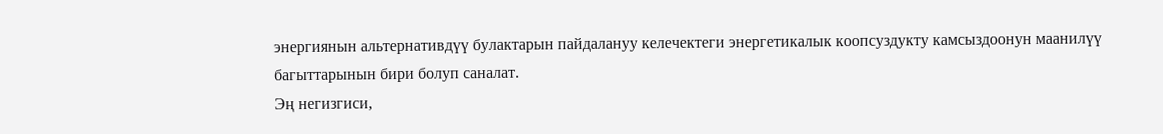энергиянын альтернативдүү булактарын пайдалануу келечектеги энергетикалык коопсуздукту камсыздоонун маанилүү багыттарынын бири болуп саналат.
Эң негизгиси,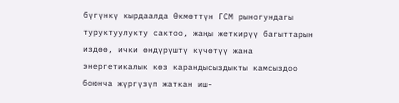бүгүнкү кырдаалда Өкмөттүн ГСМ рыногундагы туруктуулукту сактоо, жаңы жеткирүү багыттарын издөө, ички өндүрүштү күчөтүү жана энергетикалык көз карандысыздыкты камсыздоо боюнча жүргүзүп жаткан иш-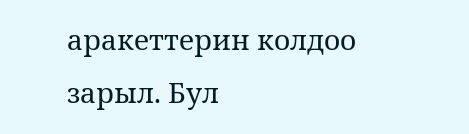аракеттерин колдоо зарыл. Бул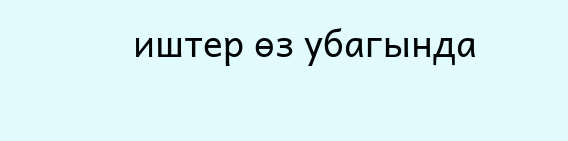иштер өз убагында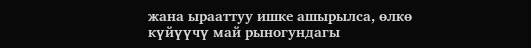жана ырааттуу ишке ашырылса, өлкө күйүүчү май рыногундагы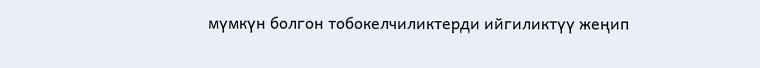мүмкүн болгон тобокелчиликтерди ийгиликтүү жеңип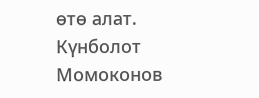өтө алат.
Күнболот Момоконов